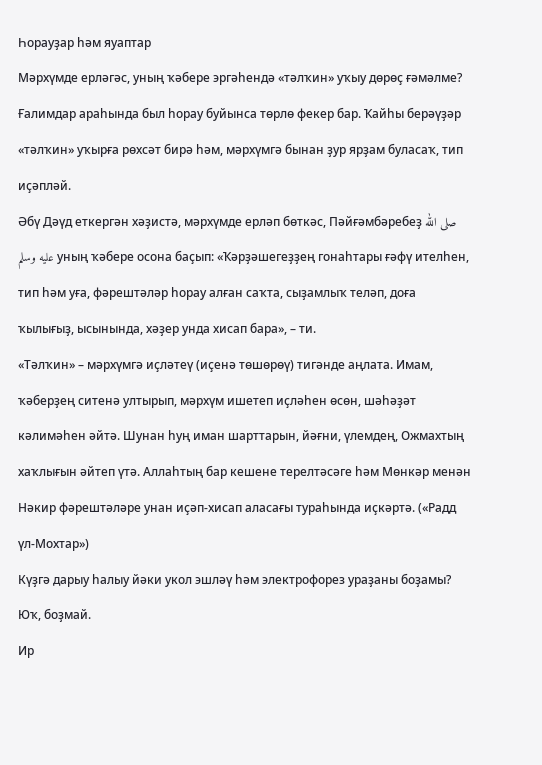Һорауҙар һәм яуаптар
Мәрхүмде ерләгәс, уның ҡәбере эргәһендә «тәлҡин» уҡыу дөрөҫ ғәмәлме?
Ғалимдар араһында был һорау буйынса төрлө фекер бар. Ҡайһы берәүҙәр «тәлҡин» уҡырға рөхсәт бирә һәм, мәрхүмгә бынан ҙур ярҙам буласаҡ, тип иҫәпләй.
Әбү Дәүд еткергән хәҙистә, мәрхүмде ерләп бөткәс, Пәйғәмбәребеҙ صلى الله عليه وسلم уның ҡәбере осона баҫып: «Ҡәрҙәшегеҙҙең гонаһтары ғәфү ителһен, тип һәм уға, фәрештәләр һорау алған саҡта, сыҙамлыҡ теләп, доға ҡылығыҙ, ысынында, хәҙер унда хисап бара», – ти.
«Тәлҡин» – мәрхүмгә иҫләтеү (иҫенә төшөрөү) тигәнде аңлата. Имам, ҡәберҙең ситенә ултырып, мәрхүм ишетеп иҫләһен өсөн, шәһәҙәт кәлимәһен әйтә. Шунан һуң иман шарттарын, йәғни, үлемдең, Ожмахтың хаҡлығын әйтеп үтә. Аллаһтың бар кешене терелтәсәге һәм Мөнкәр менән Нәкир фәрештәләре унан иҫәп-хисап аласағы тураһында иҫкәртә. («Радд үл-Мохтар»)
Күҙгә дарыу һалыу йәки укол эшләү һәм электрофорез ураҙаны боҙамы?
Юҡ, боҙмай.
Ир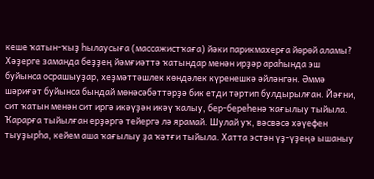кеше ҡатын-ҡыҙ һылаусыға (массажистҡаға) йәки парикмахерға йөрөй аламы?
Хәҙерге заманда беҙҙең йәмғиәттә ҡатындар менән ирҙәр араһында эш буйынса осрашыуҙар, хеҙмәттәшлек көндәлек күренешкә әйләнгән. Әммә шәриғәт буйынса бындай мөнәсәбәттәрҙә бик етди тәртип булдырылған. Йәғни, сит ҡатын менән сит иргә икәүҙән икәү ҡалыу, бер-береһенә ҡағылыу тыйыла.
Ҡарарға тыйылған ерҙәргә тейергә лә ярамай. Шулай уҡ, вәсвәсә хәүефен тыуҙырһа, кейем аша ҡағылыу ҙа ҡәтғи тыйыла. Хатта эстән үҙ-үҙеңә ышаныу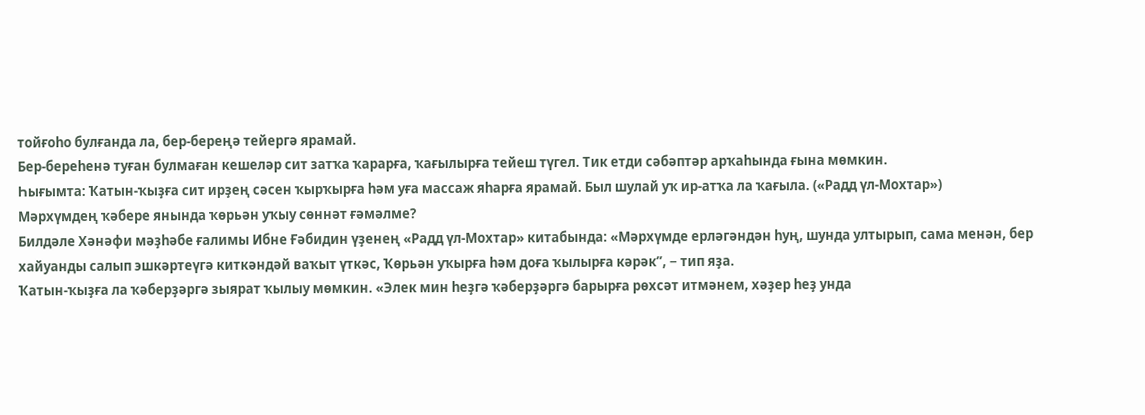тойғоһо булғанда ла, бер-береңә тейергә ярамай.
Бер-береһенә туған булмаған кешеләр сит затҡа ҡарарға, ҡағылырға тейеш түгел. Тик етди сәбәптәр арҡаһында ғына мөмкин.
Һығымта: Ҡатын-ҡыҙға сит ирҙең сәсен ҡырҡырға һәм уға массаж яһарға ярамай. Был шулай уҡ ир-атҡа ла ҡағыла. («Радд үл-Мохтар»)
Мәрхүмдең ҡәбере янында ҡөрьән уҡыу сөннәт ғәмәлме?
Билдәле Хәнәфи мәҙһәбе ғалимы Ибне Ғәбидин үҙенең «Радд үл-Мохтар» китабында: «Мәрхүмде ерләгәндән һуң, шунда ултырып, сама менән, бер хайуанды салып эшкәртеүгә киткәндәй ваҡыт үткәс, Ҡөрьән уҡырға һәм доға ҡылырға кәрәк”, − тип яҙа.
Ҡатын-ҡыҙға ла ҡәберҙәргә зыярат ҡылыу мөмкин. «Элек мин һеҙгә ҡәберҙәргә барырға рөхсәт итмәнем, хәҙер һеҙ унда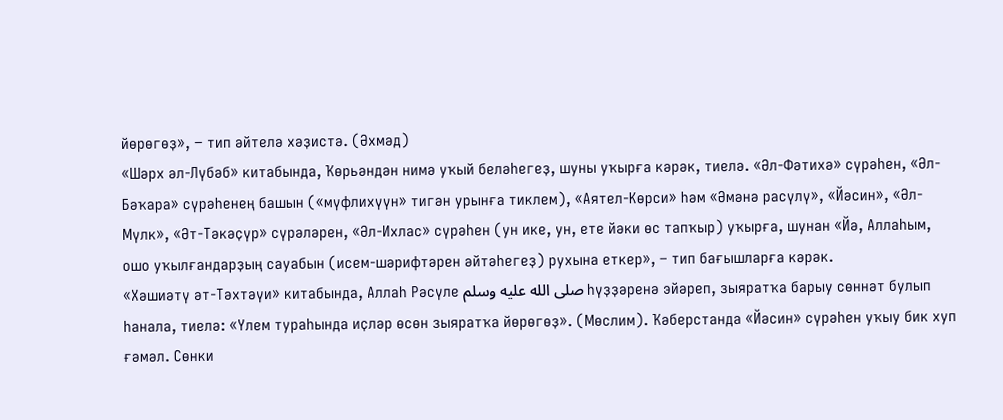йөрөгөҙ», − тип әйтелә хәҙистә. (Әхмәд)
«Шәрх әл-Лүбәб» китабында, Ҡөрьәндән нимә уҡый беләһегеҙ, шуны уҡырға кәрәк, тиелә. «Әл-Фәтихә» сүрәһен, «Әл-Бәҡара» сүрәһенең башын («мүфлихүүн» тигән урынға тиклем), «Аятел-Көрси» һәм «Әмәнә расүлү», «Йәсин», «Әл-Мүлк», «Әт-Тәкәҫүр» сүрәләрен, «Әл-Ихлас» сүрәһен (ун ике, ун, ете йәки өс тапҡыр) уҡырға, шунан «Йә, Аллаһым, ошо уҡылғандарҙың сауабын (исем-шәрифтәрен әйтәһегеҙ) рухына еткер», – тип бағышларға кәрәк.
«Хәшиәтү әт-Тәхтәүи» китабында, Аллаһ Рәсүле صلى الله عليه وسلم һүҙҙәренә эйәреп, зыяратҡа барыу сөннәт булып һанала, тиелә: «Үлем тураһында иҫләр өсөн зыяратҡа йөрөгөҙ». (Мөслим). Ҡәберстанда «Йәсин» сүрәһен уҡыу бик хуп ғәмәл. Сөнки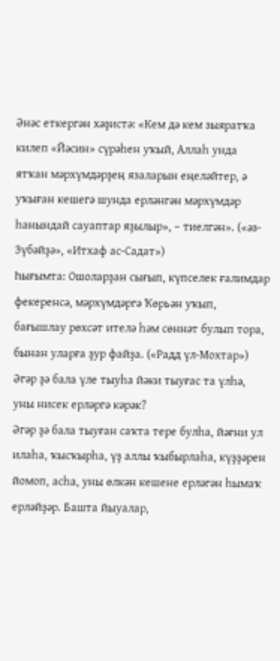Әнәс еткергән хәҙистә: «Кем дә кем зыяратҡа килеп «Йәсин» сүрәһен уҡый, Аллаһ унда ятҡан мәрхүмдәрҙең язаларын еңеләйтер, ә уҡыған кешегә шунда ерләнгән мәрхүмдәр һанындай сауаптар яҙылыр», – тиелгән». («әз-Зүбәйҙә», «Итхаф ас-Садат»)
Һығымта: Ошоларҙан сығып, күпселек ғалимдар фекеренсә, мәрхүмдәргә Ҡөрьән уҡып, бағышлау рөхсәт ителә һәм сөннәт булып тора, бынан уларға ҙур файҙа. («Радд үл-Мохтар»)
Әгәр ҙә бала үле тыуһа йәки тыуғас та үлһә, уны нисек ерләргә кәрәк?
Әгәр ҙә бала тыуған саҡта тере булһа, йәғни ул илаһа, ҡысҡырһа, үҙ аллы ҡыбырлаһа, күҙҙәрен йомоп, асһа, уны өлкән кешене ерләгән һымаҡ ерләйҙәр. Башта йыуалар,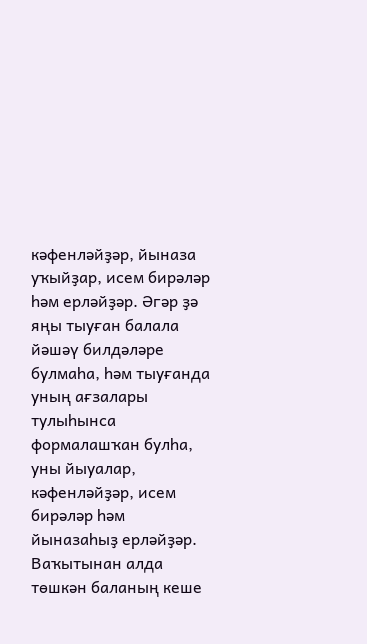кәфенләйҙәр, йыназа уҡыйҙар, исем бирәләр һәм ерләйҙәр. Әгәр ҙә яңы тыуған балала йәшәү билдәләре булмаһа, һәм тыуғанда уның ағзалары тулыһынса формалашҡан булһа, уны йыуалар, кәфенләйҙәр, исем бирәләр һәм йыназаһыҙ ерләйҙәр.
Ваҡытынан алда төшкән баланың кеше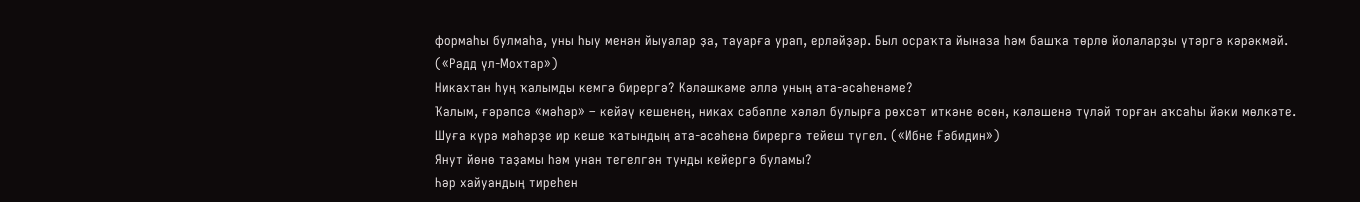формаһы булмаһа, уны һыу менән йыуалар ҙа, тауарға урап, ерләйҙәр. Был осраҡта йыназа һәм башҡа төрлө йолаларҙы үтәргә кәрәкмәй. («Радд үл-Мохтар»)
Никахтан һуң ҡалымды кемгә бирергә? Кәләшкәме әллә уның ата-әсәһенәме?
Ҡалым, ғәрәпсә «мәһәр» – кейәү кешенең, никах сәбәпле хәләл булырға рөхсәт иткәне өсөн, кәләшенә түләй торған аҡсаһы йәки мөлкәте. Шуға күрә мәһәрҙе ир кеше ҡатындың ата-әсәһенә бирергә тейеш түгел. («Ибне Ғәбидин»)
Янут йөнө таҙамы һәм унан тегелгән тунды кейергә буламы?
Һәр хайуандың тиреһен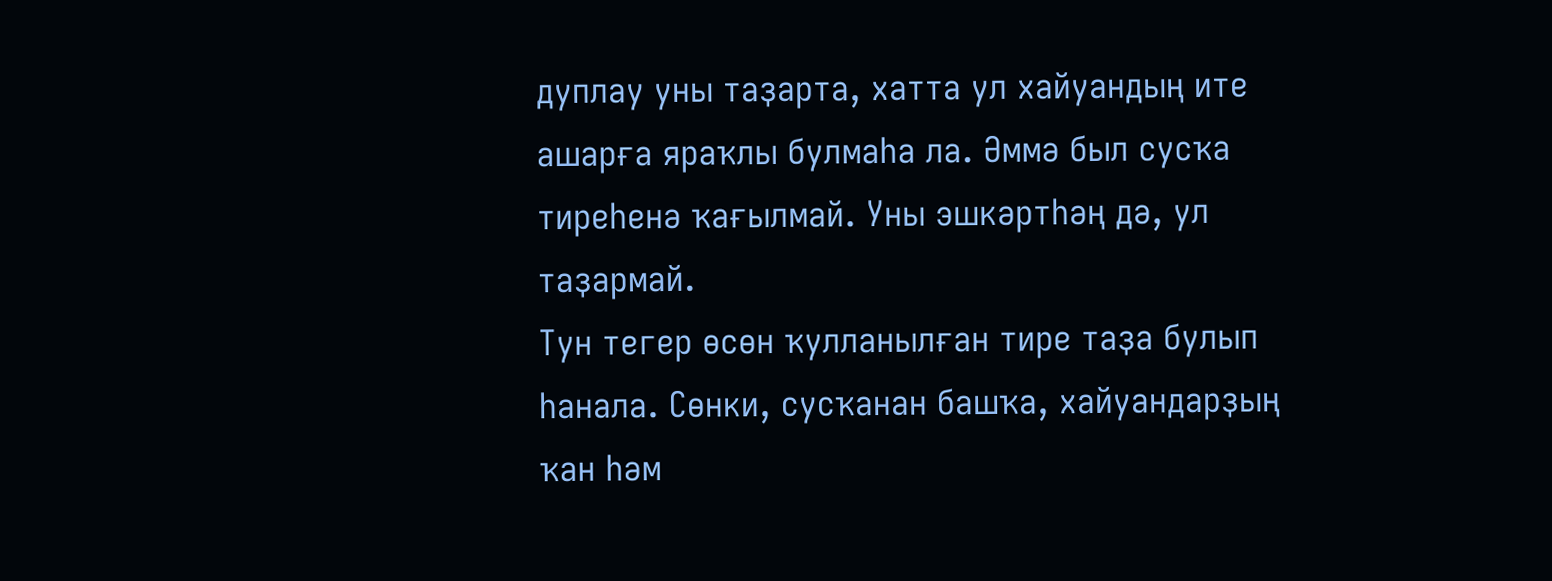дуплау уны таҙарта, хатта ул хайуандың ите ашарға яраҡлы булмаһа ла. Әммә был сусҡа тиреһенә ҡағылмай. Уны эшкәртһәң дә, ул таҙармай.
Тун тегер өсөн ҡулланылған тире таҙа булып һанала. Сөнки, сусҡанан башҡа, хайуандарҙың ҡан һәм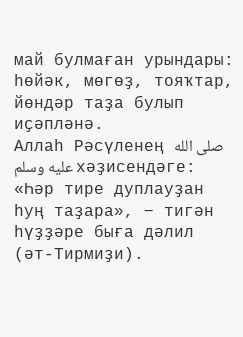май булмаған урындары: һөйәк, мөгөҙ, тояҡтар, йөндәр таҙа булып иҫәпләнә.
Аллаһ Рәсүленең صلى الله عليه وسلم хәҙисендәге: «Һәр тире дуплауҙан һуң таҙара», − тигән һүҙҙәре быға дәлил (әт-Тирмиҙи).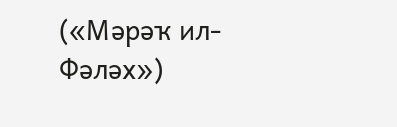(«Мәрәҡ ил-Фәләх»)